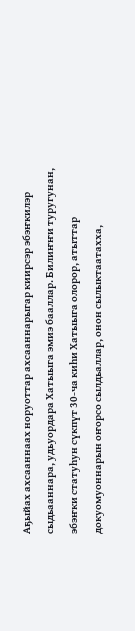Аҕыйах ахсааннаах норуоттар ахсааннарыгар киирсэр эбэҥкилэр сыдьааннара, удьуордара Хатыыга эмиэ бааллар. Билиҥҥи туругунан, эбэҥки статуһун сүкпүт 30-ча киһи Хатыыга олорор, атыттар докуомуоннарын оҥорсо сылдьаллар, онон сылыктаатахха,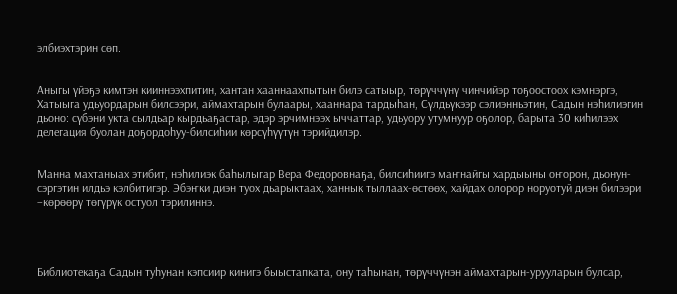элбиэхтэрин сөп.


Аныгы үйэҕэ кимтэн кииннээхпитин, хантан хааннаахпытын билэ сатыыр, төрүччүнү чинчийэр тоҕоостоох кэмнэргэ, Хатыыга удьуордарын билсээри, аймахтарын булаары, хааннара тардыһан, Сүлдьүкээр сэлиэнньэтин, Садын нэһилиэгин дьоно: сүбэни укта сылдьар кырдьаҕастар, эдэр эрчимнээх ыччаттар, удьуору утумнуур оҕолор, барыта 30 киһилээх делегация буолан доҕордоһуу-билсиһии көрсүһүүтүн тэрийдилэр.


Манна махтаныах этибит, нэһилиэк баһылыгар Вера Федоровнаҕа, билсиһиигэ маҥнайгы хардыыны оҥорон, дьонун-сэргэтин илдьэ кэлбитигэр. Эбэҥки диэн туох дьарыктаах, ханнык тыллаах-өстөөх, хайдах олорор норуотуй диэн билээри –көрөөрү төгүрүк остуол тэрилиннэ.




Библиотекаҕа Садын туһунан кэпсиир кинигэ быыстапката, ону таһынан, төрүччүнэн аймахтарын-урууларын булсар,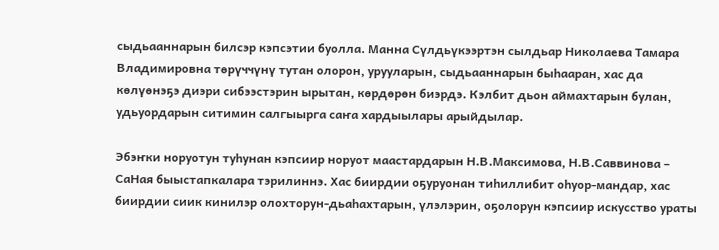сыдьааннарын билсэр кэпсэтии буолла. Манна Сүлдьүкээртэн сылдьар Николаева Тамара Владимировна төрүччүнү тутан олорон, урууларын, сыдьааннарын быһааран, хас да көлүөнэҕэ диэри сибээстэрин ырытан, көрдөрөн биэрдэ. Кэлбит дьон аймахтарын булан, удьуордарын ситимин салгыырга саҥа хардыылары арыйдылар.

Эбэҥки норуотун туһунан кэпсиир норуот маастардарын Н.В.Максимова, Н.В.Саввинова – СаНая быыстапкалара тэрилиннэ. Хас биирдии оҕуруонан тиһиллибит оһуор-мандар, хас биирдии сиик кинилэр олохторун-дьаһахтарын, үлэлэрин, оҕолорун кэпсиир искусство ураты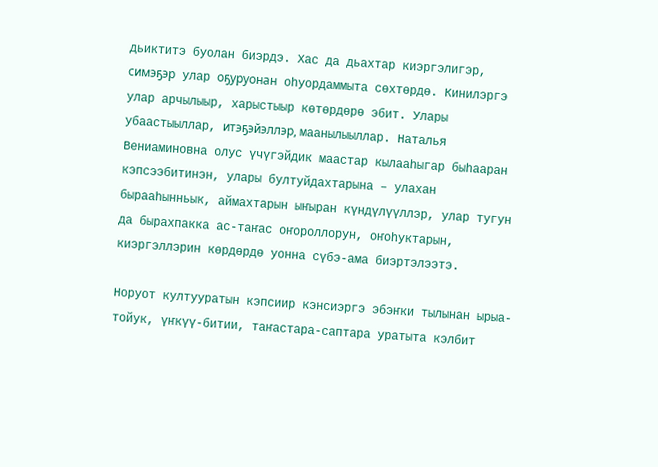дьиктитэ буолан биэрдэ. Хас да дьахтар киэргэлигэр, симэҕэр улар оҕуруонан оһуордаммыта сөхтөрдө. Кинилэргэ улар арчылыыр, харыстыыр көтөрдөрө эбит. Улары убаастыыллар, итэҕэйэллэр, маанылыыллар. Наталья Вениаминовна олус үчүгэйдик маастар кылааһыгар быһааран кэпсээбитинэн, улары бултуйдахтарына – улахан бырааһынньык, аймахтарын ыҥыран күндүлүүллэр, улар тугун да бырахпакка ас-таҥас оҥороллорун, оҥоһуктарын, киэргэллэрин көрдөрдө уонна сүбэ-ама биэртэлээтэ.

Норуот култууратын кэпсиир кэнсиэргэ эбэҥки тылынан ырыа-тойук, үҥкүү-битии, таҥастара-саптара уратыта кэлбит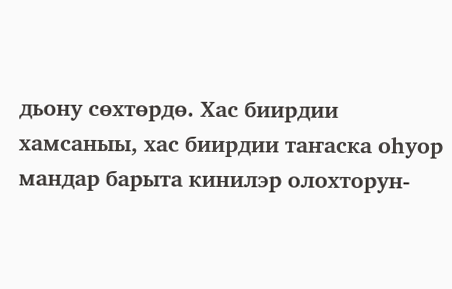дьону сөхтөрдө. Хас биирдии хамсаныы, хас биирдии таҥаска оһуор мандар барыта кинилэр олохторун-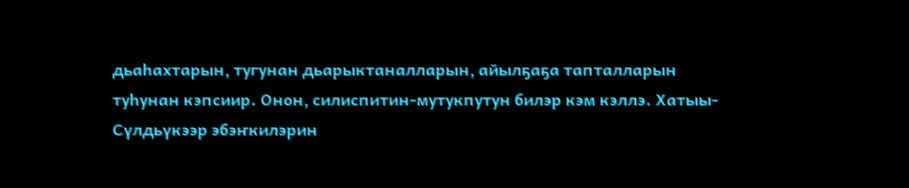дьаһахтарын, тугунан дьарыктаналларын, айылҕаҕа тапталларын туһунан кэпсиир. Онон, силиспитин-мутукпутун билэр кэм кэллэ. Хатыы-Сүлдьүкээр эбэҥкилэрин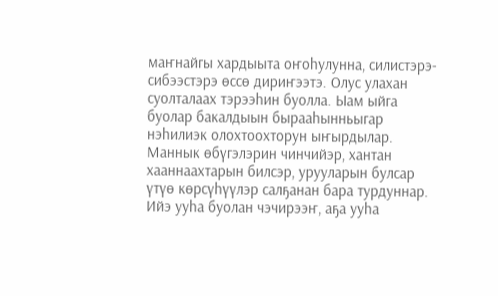маҥнайгы хардыыта оҥоһулунна, силистэрэ-сибээстэрэ өссө дириҥээтэ. Олус улахан суолталаах тэрээһин буолла. Ыам ыйга буолар бакалдыын бырааһынньыгар нэһилиэк олохтоохторун ыҥырдылар. Маннык өбүгэлэрин чинчийэр, хантан хааннаахтарын билсэр, урууларын булсар үтүө көрсүһүүлэр салҕанан бара турдуннар. Ийэ ууһа буолан чэчирээҥ, аҕа ууһа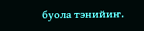буола тэнийиҥ.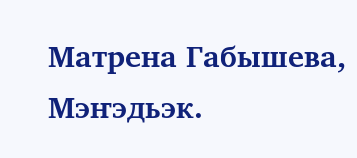Матрена Габышева, Мэҥэдьэк.